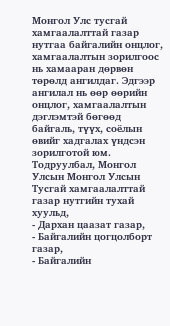Монгол Улс тусгай хамгаалалттай газар нутгаа байгалийн онцлог, хамгаалалтын зорилгоос нь хамааран дөрвөн төрөлд ангилдаг. Эдгээр ангилал нь өөр өөрийн онцлог, хамгаалалтын дэглэмтэй бөгөөд байгаль, түүх, соёлын өвийг хадгалах үндсэн зорилготой юм.
Тодруулбал, Монгол Улсын Монгол Улсын Тусгай хамгаалалттай газар нутгийн тухай хуульд,
- Дархан цаазат газар,
- Байгалийн цогцолборт газар,
- Байгалийн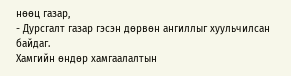нөөц газар,
- Дурсгалт газар гэсэн дөрвөн ангиллыг хуульчилсан байдаг.
Хамгийн өндөр хамгаалалтын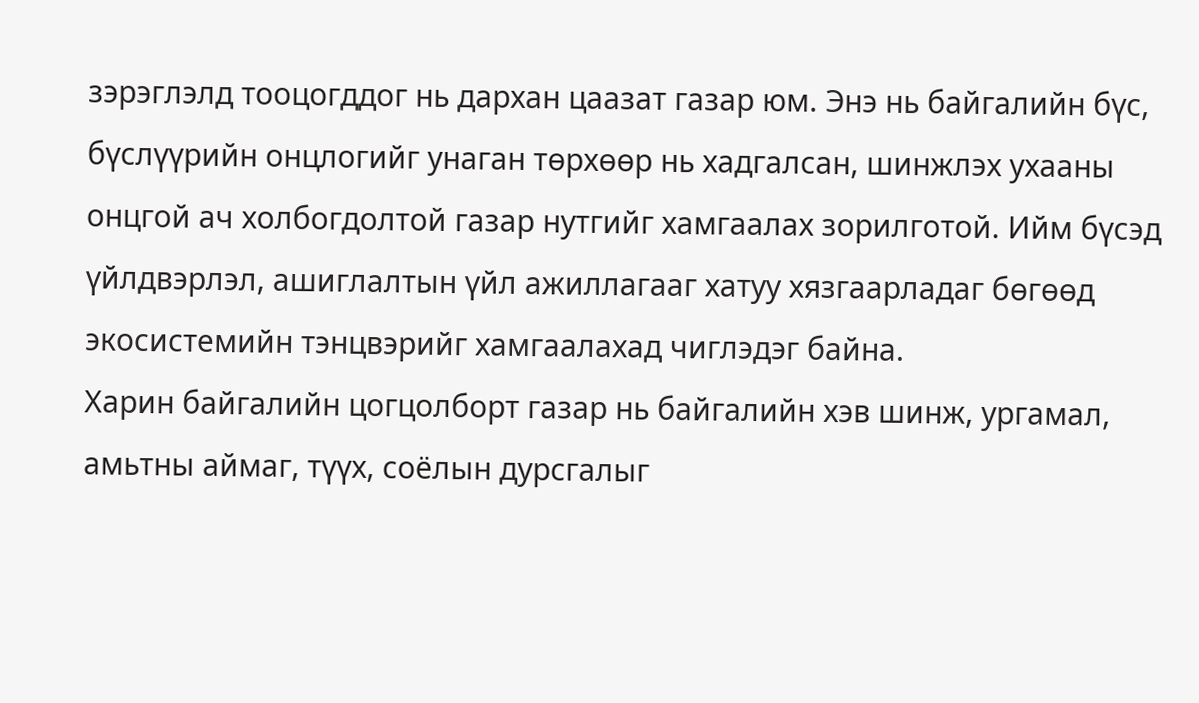зэрэглэлд тооцогддог нь дархан цаазат газар юм. Энэ нь байгалийн бүс, бүслүүрийн онцлогийг унаган төрхөөр нь хадгалсан, шинжлэх ухааны онцгой ач холбогдолтой газар нутгийг хамгаалах зорилготой. Ийм бүсэд үйлдвэрлэл, ашиглалтын үйл ажиллагааг хатуу хязгаарладаг бөгөөд экосистемийн тэнцвэрийг хамгаалахад чиглэдэг байна.
Харин байгалийн цогцолборт газар нь байгалийн хэв шинж, ургамал, амьтны аймаг, түүх, соёлын дурсгалыг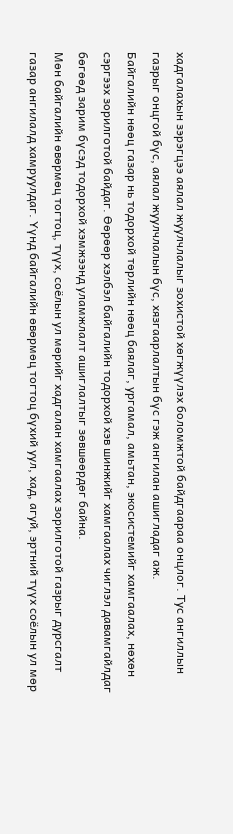хадгалахын зэрэгцээ аялал жуулчлалыг зохистой хөгжүүлэх боломжтой байдгаараа онцлог. Тус ангиллын газрыг онцгой бүс, аялал жуулчлалын бүс, хязгаарлалтын бүс гэж ангилан ашигладаг аж.
Байгалийн нөөц газар нь тодорхой төрлийн нөөц баялаг, ургамал, амьтан, экосистемийг хамгаалах, нөхөн сэргээх зорилготой байдаг. Өөрөөр хэлбэл байгалийн тодорхой хэв шинжийг хамгаалах чиглэл давамгайлдаг бөгөөд зарим бүсэд тодорхой хэмжээнд уламжлалт ашиглалтыг зөвшөөрдөг байна.
Мөн байгалийн өвөрмөц тогтоц, түүх, соёлын ул мөрийг хадгалан хамгаалах зорилготой газрыг дурсгалт газар ангилалд хамруулдаг. Үүнд байгалийн өвөрмөц тогтоц бүхий уул, хад, агуй, эртний түүх соёлын ул мөр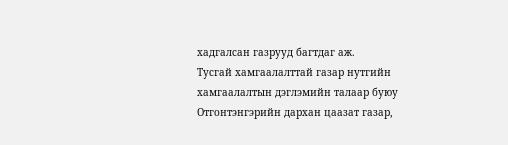хадгалсан газрууд багтдаг аж.
Тусгай хамгаалалттай газар нутгийн хамгаалалтын дэглэмийн талаар буюу Отгонтэнгэрийн дархан цаазат газар,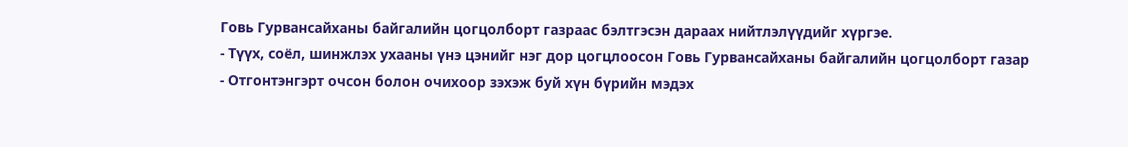Говь Гурвансайханы байгалийн цогцолборт газраас бэлтгэсэн дараах нийтлэлүүдийг хүргэе.
- Түүх, соёл, шинжлэх ухааны үнэ цэнийг нэг дор цогцлоосон Говь Гурвансайханы байгалийн цогцолборт газар
- Отгонтэнгэрт очсон болон очихоор зэхэж буй хүн бүрийн мэдэх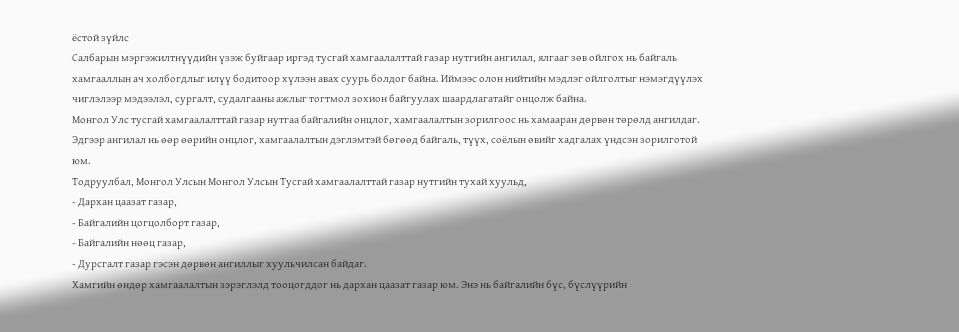ёстой зүйлс
Салбарын мэргэжилтнүүдийн үзэж буйгаар иргэд тусгай хамгаалалттай газар нутгийн ангилал, ялгааг зөв ойлгох нь байгаль хамгааллын ач холбогдлыг илүү бодитоор хүлээн авах суурь болдог байна. Иймээс олон нийтийн мэдлэг ойлголтыг нэмэгдүүлэх чиглэлээр мэдээлэл, сургалт, судалгааны ажлыг тогтмол зохион байгуулах шаардлагатайг онцолж байна.
Монгол Улс тусгай хамгаалалттай газар нутгаа байгалийн онцлог, хамгаалалтын зорилгоос нь хамааран дөрвөн төрөлд ангилдаг. Эдгээр ангилал нь өөр өөрийн онцлог, хамгаалалтын дэглэмтэй бөгөөд байгаль, түүх, соёлын өвийг хадгалах үндсэн зорилготой юм.
Тодруулбал, Монгол Улсын Монгол Улсын Тусгай хамгаалалттай газар нутгийн тухай хуульд,
- Дархан цаазат газар,
- Байгалийн цогцолборт газар,
- Байгалийн нөөц газар,
- Дурсгалт газар гэсэн дөрвөн ангиллыг хуульчилсан байдаг.
Хамгийн өндөр хамгаалалтын зэрэглэлд тооцогддог нь дархан цаазат газар юм. Энэ нь байгалийн бүс, бүслүүрийн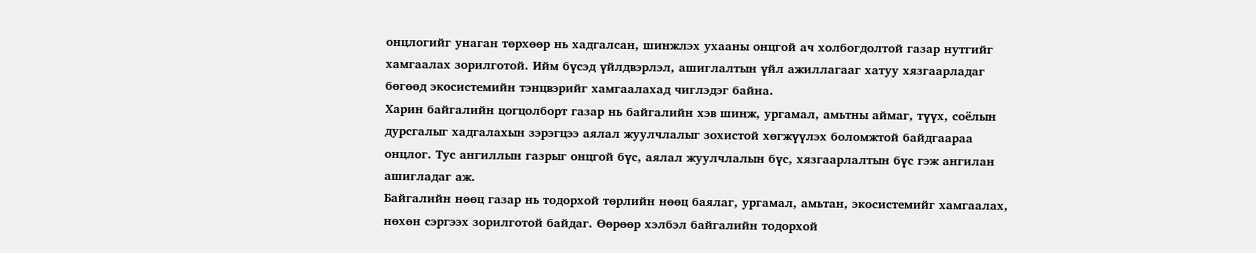онцлогийг унаган төрхөөр нь хадгалсан, шинжлэх ухааны онцгой ач холбогдолтой газар нутгийг хамгаалах зорилготой. Ийм бүсэд үйлдвэрлэл, ашиглалтын үйл ажиллагааг хатуу хязгаарладаг бөгөөд экосистемийн тэнцвэрийг хамгаалахад чиглэдэг байна.
Харин байгалийн цогцолборт газар нь байгалийн хэв шинж, ургамал, амьтны аймаг, түүх, соёлын дурсгалыг хадгалахын зэрэгцээ аялал жуулчлалыг зохистой хөгжүүлэх боломжтой байдгаараа онцлог. Тус ангиллын газрыг онцгой бүс, аялал жуулчлалын бүс, хязгаарлалтын бүс гэж ангилан ашигладаг аж.
Байгалийн нөөц газар нь тодорхой төрлийн нөөц баялаг, ургамал, амьтан, экосистемийг хамгаалах, нөхөн сэргээх зорилготой байдаг. Өөрөөр хэлбэл байгалийн тодорхой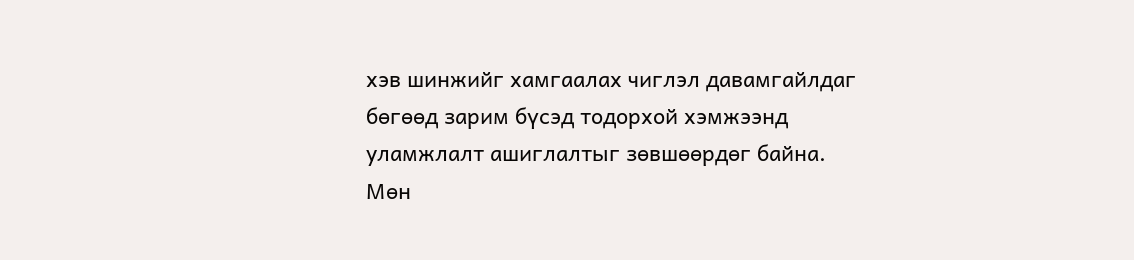хэв шинжийг хамгаалах чиглэл давамгайлдаг бөгөөд зарим бүсэд тодорхой хэмжээнд уламжлалт ашиглалтыг зөвшөөрдөг байна.
Мөн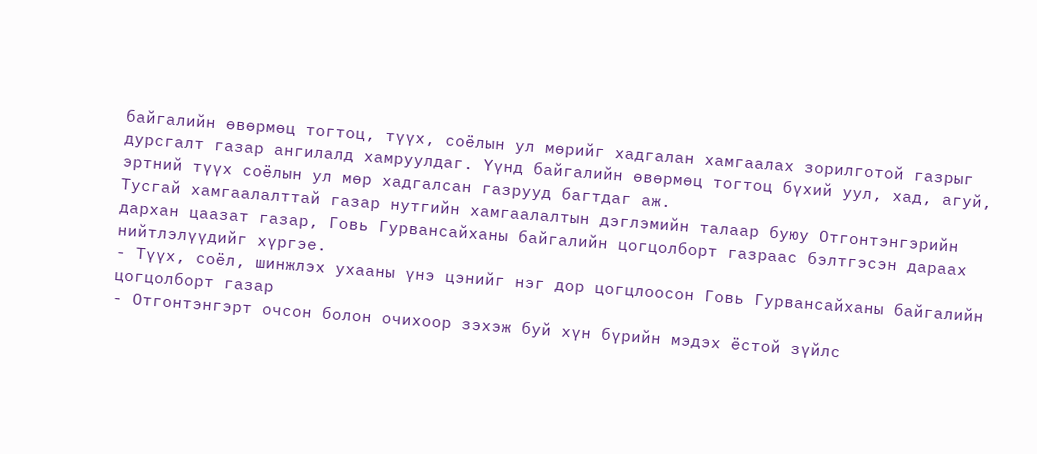байгалийн өвөрмөц тогтоц, түүх, соёлын ул мөрийг хадгалан хамгаалах зорилготой газрыг дурсгалт газар ангилалд хамруулдаг. Үүнд байгалийн өвөрмөц тогтоц бүхий уул, хад, агуй, эртний түүх соёлын ул мөр хадгалсан газрууд багтдаг аж.
Тусгай хамгаалалттай газар нутгийн хамгаалалтын дэглэмийн талаар буюу Отгонтэнгэрийн дархан цаазат газар, Говь Гурвансайханы байгалийн цогцолборт газраас бэлтгэсэн дараах нийтлэлүүдийг хүргэе.
- Түүх, соёл, шинжлэх ухааны үнэ цэнийг нэг дор цогцлоосон Говь Гурвансайханы байгалийн цогцолборт газар
- Отгонтэнгэрт очсон болон очихоор зэхэж буй хүн бүрийн мэдэх ёстой зүйлс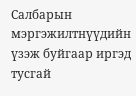Салбарын мэргэжилтнүүдийн үзэж буйгаар иргэд тусгай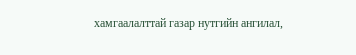хамгаалалттай газар нутгийн ангилал,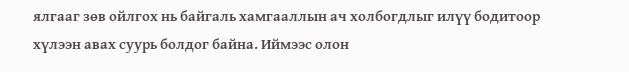ялгааг зөв ойлгох нь байгаль хамгааллын ач холбогдлыг илүү бодитоор хүлээн авах суурь болдог байна. Иймээс олон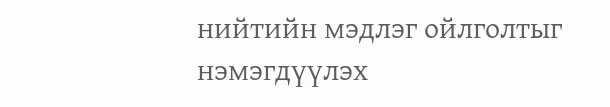нийтийн мэдлэг ойлголтыг нэмэгдүүлэх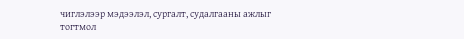чиглэлээр мэдээлэл, сургалт, судалгааны ажлыг тогтмол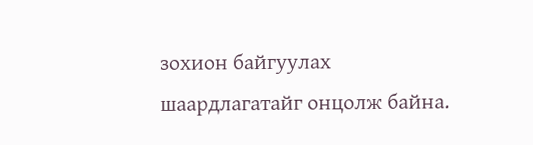зохион байгуулах шаардлагатайг онцолж байна.